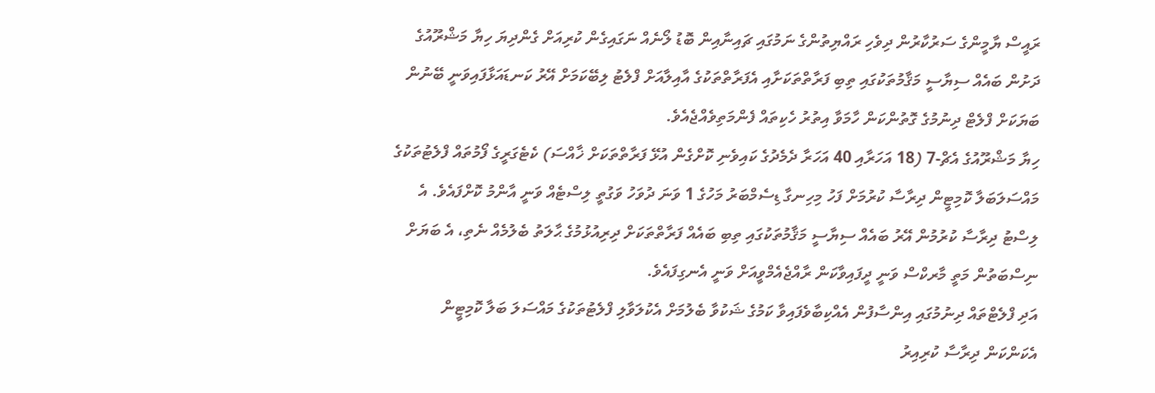ރައީސް ޔާމީންގެ ސަރުކާރުން ދިވެހި ރައްޔިތުންގެ ނަމުގައި ޗައިނާއިން ބޮޑު ލޯނެއް ނަގައިގެން ކުރިއަށް ގެންދިޔަ ހިޔާ މަޝްރޫއުގެ ދަށުން ބައެއް ސިޔާސީ މަޤާމުތަކުގައި ތިބި ފަރާތްތަކަށާއި އެފަރާތްތަކުގެ އާއިލާއަށް ފްލެޓު ލިބޭކަމަށް އޭރު ކަނޑައަޅާފައިވަނީ ބޭނުން ބަޔަކަށް ފްލެޓް ދިނުމުގެ ގޮތުންކަން ހާމަވާ އިތުރު ހެކިތައް ފެންމަތިވެއްޖެއެވެ.
ހިޔާ މަޝްރޫއުގެ އެޗް-7 (18 އަހަރާއި 40 އަހަރާ ދެމެދުގެ ކައިވެނި ކޮށްގެން އުޅޭ ފަރާތްތަކަށް ޚާއްސަ) ކެޓެގަރީގެ ފޯމުތައް ފްލެޓުތަކުގެ މައްސަލަބަލާ ކޮމިޓީން ދިރާސާ ކުރުމަށް ފަހު މިހިނގާ ޑިސެމްބަރު މަހުގެ 1 ވަނަ ދުވަހު ވަގުތީ ލިސްޓެއް ވަނީ އާންމު ކޮށްފައެވެ. އެ ލިސްޓު ދިރާސާ ކުރުމުން އޭރު ބައެއް ސިޔާސީ މަޤާމުތަކުގައި ތިބި ބައެއް ފަރާތްތަކަށް ދިރިއުޅުމުގެ ޙާލަތު ބެލުމެއް ނެތި، އެ ބަޔަށް ނިސްބަތުން މަތީ މާރކްސް ވަނީ ދީފައިވާކަން ރާއްޖެއެމްވީއަށް ވަނީ އެނގިފައެވެ.
އަދި ފްލެޓްތައް ދިނުމުގައި އިންސާފުން އެއްކިބާވެފައިވާ ކަމުގެ ޝަކުވާ ބެލުމަށް އެކުލަވާލި ފްލެޓުތަކުގެ މައްސަލަ ބަލާ ކޮމިޓީން އެކަންކަން ދިރާސާ ކުރިއިރު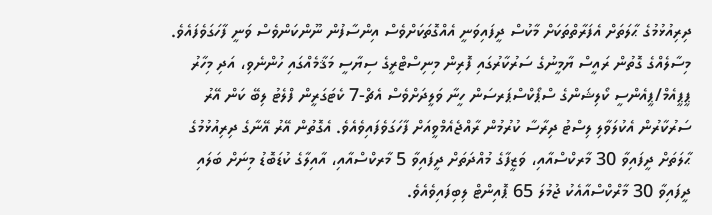ދިރިއުޅުމުގެ ޙާލަތަށް އެފަރާތްތަކަށް މާކުސް ދީފައިވަނީ އެއްގޮތަކަށްވެސް އިންސާފުން ނޫންކަންވެސް ވަނީ ފާހަގަވެފައެވެ.
މިސާލެއްގެ ގޮތުން ރައީސް ޔާމީނުގެ ސަރުކާރުގައި ފޮރިން މިނިސްޓްރީގެ ސިޔާސީ މަޤާމެއްގައި ހުންނެވި، އަދި މިހާރު ޕީޕީއެމް/ޕީއެންސީ ކޯލިޝަންގެ ސްޕޯކްސްޕަރސަން ހީނާ ވަލީދަށްވެސް އެޗް-7 ކެޓަގަރީން ފްލެޓު ލިބޭ ކަން އޭރު ސަރުކާރުން އެކުލަވާލި ލިސްޓު ދިރާސާ ކުރުމުން ރާއްޖެއެމްވީއަށް ފާހަގަވެފައިވެއެވެ. އެގޮތުން އޭރު އޭނާގެ ދިރިއުޅުމުގެ ޙާލަތަށް ދީފައިވާ 30 މާރކްސްއާއި، ވަޒީފާގެ މުއްދަތަށް ދީފައިވާ 5 މާރކްސްއާއި، އާއިލާގެ ކުޑަބޮޑު މިނަށް ބަލައި ދީފައިވާ 30 މާރްކްސްއާއެކު ޖުމުލަ 65 ޕޮއިންޓް ލިބިފައިވެއެވެ.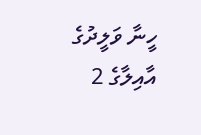ހީނާ ވަލީދުގެ އާއިލާގެ 2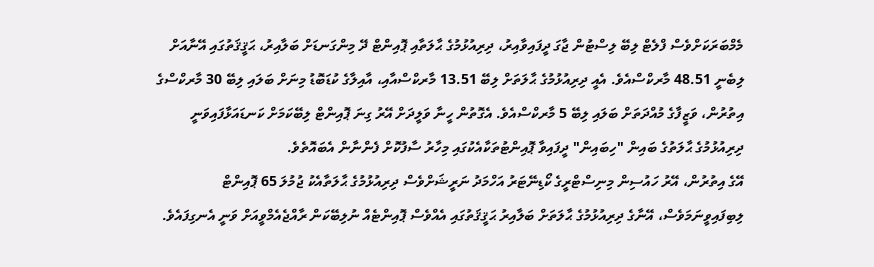މެމްބަރަކަށްވެސް ފްލެޓް ލިބޭ ލިސްޓުން ޖާގަ ދީފައިވާއިރު، ދިރިއުޅުމުގެ ޙާލަތާއި ޕޮއިންޓް ދޭ މިންގަނޑަށް ބަލާއިރު، ޙަޤީޤަތުގައި އޭނާއަށް ލިބެނީ 48.51 މާރކްސްއެވެ. އެއީ ދިރިއުޅުމުގެ ޙާލަތަށް ލިބޭ 13.51 މާރކްސްއާއި، އާއިލާގެ ކުޑަބޮޑު މިނަށް ބަލައި ލިބޭ 30 މާރކްސްގެ އިތުރުން، ވަޒީފާގެ މުއްދަތަށް ބަލައި ލިބޭ 5 މާރކްސްއެވެ. އެގޮތުން ހީނާ ވަލީދަށް އޭރު ގިނަ ޕޮއިންޓް ލިބޭކަމަށް ކަނޑައަޅާފައިވަނީ ދިރިއުޅުމުގެ ޙާލަތުގެ ބައިން "ހިބައިން" ދީފައިވާ ޕޮއިންޓުތަކާއެކުގައި މިހާރު ސާފުކޮށް ފެންނާން އެބައޮތެވެ.
އޭގެ އިތުރުން، އޭރު ހައުސިން މިނިސްޓްރީގެ ކޯޑިނޭޓަރު އަހްމަދު ނަރީޝަށްވެސް ދިރިއުޅުމުގެ ޙާލަތާއެކު ޖުމުލަ 65 ޕޮއިންޓް ލިބިފައިވީނަމަވެސް، އޭނާގެ ދިރިއުޅުމުގެ ޙާލަތަށް ބަލާއިރު ޙަޤީޤަތުގައި އެއްވެސް ޕޮއިންޓެއް ނުލިބޭކަން ރާއްޖެއެމްވީއަށް ވަނީ އެނގިފައެވެ.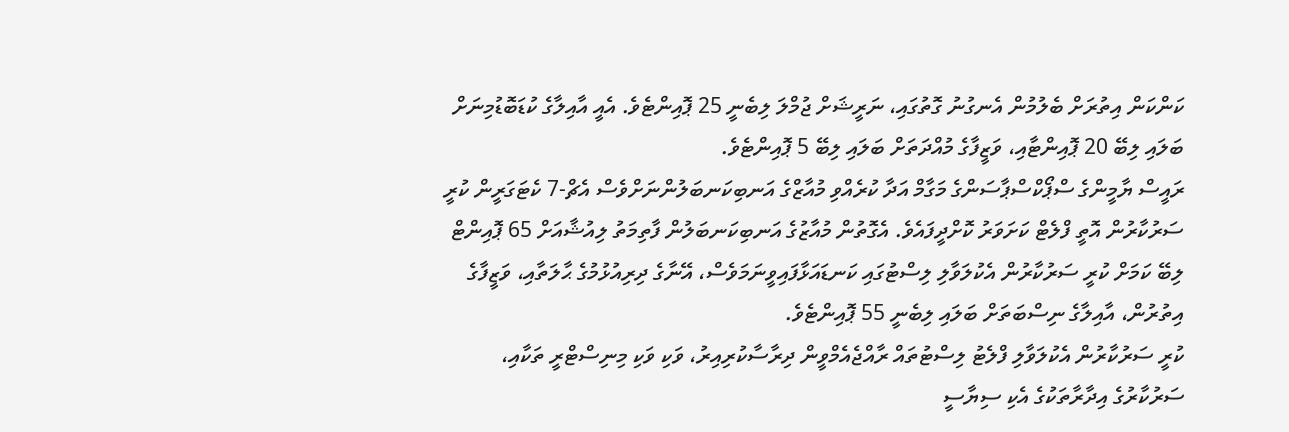ކަންކަން އިތުރަށް ބެލުމުން އެނގުނު ގޮތުގައި، ނަރީޝަށް ޖުމްލަ ލިބެނީ 25 ޕޮއިންޓެވެ. އެއީ އާއިލާގެ ކުޑަބޮޑުމިނަށް ބަލައި ލިބޭ 20 ޕޮއިންޓާއި، ވަޒީފާގެ މުއްދަތަށް ބަލައި ލިބޭ 5 ޕޮއިންޓެވެ.
ރައީސް ޔާމީންގެ ސްޕޯކްސްޕާސަންގެ މަގާމް އަދާ ކުރެއްވި މުއާޒްގެ އަނބިކަނބަލުންނަށްވެސް އެޗް-7 ކެޓަގަރީން ކުރީ ސަރުކާރުން އޮތީ ފްލެޓް ކަށަވަރު ކޮށްދީފައެވެ. އެގޮތުން މުއާޒުގެ އަނބިކަނބަލުން ފާތިމަތު ލިއުޝާއަށް 65 ޕޮއިންޓް ލިބޭ ކަމަށް ކުރީ ސަރުކާރުން އެކުލަވާލި ލިސްޓުގައި ކަނޑައަޅާފައިވީނަމަވެސް، އޭނާގެ ދިރިއުޅުމުގެ ޙާލަތާއި، ވަޒީފާގެ އިތުރުން، އާއިލާގެ ނިސްބަތަށް ބަލައި ލިބެނީ 55 ޕޮއިންޓެވެ.
ކުރީ ސަރުކާރުން އެކުލަވާލި ފްލެޓު ލިސްޓުތައް ރާއްޖެއެމްވީން ދިރާސާކުރިއިރު، ވަކި ވަކި މިނިސްޓްރީ ތަކާއި، ސަރުކާރުގެ އިދާރާތަކުގެ އެކި ސިޔާސީ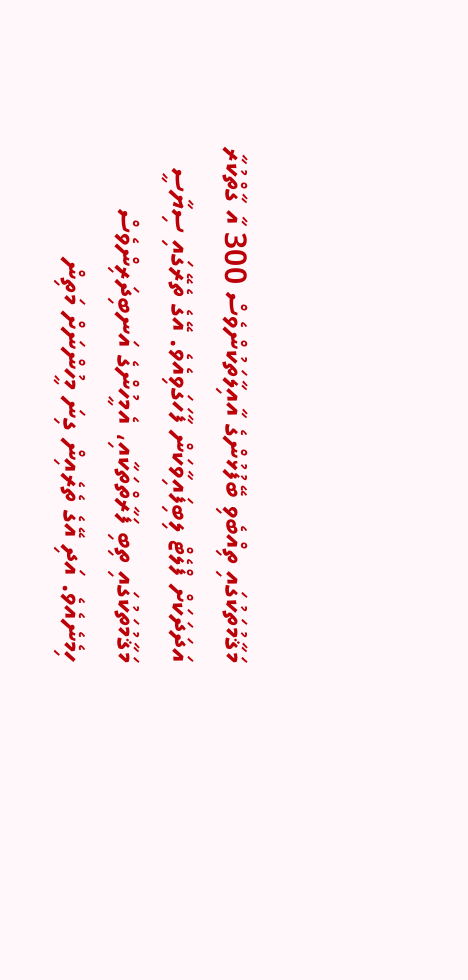މަޤާމުތަކުގައި ތިއްބެވި ބޭފުޅުންގެ އާއިލާތަކުންވެސް 300 އާ ގާތްކުރާ އަދަދަކަށް ފްލެޓް ލިބިފައިވާކަން ފާހަގަވިއެވެ. އޭގެ ތެރޭގައި ސިޔާސީ މަޤާމުތަކުގައި ތިބި ފަރާތްތަކާއި، އެމީހުންގެ އަނބިދަރިންވެސް ހިމެނެއެވެ. އަދި އޭގެ ތެރެއިން ގިނަ މީހުންނަށް މަތިން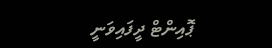ޕޮއިންޓް ދީފައިވަނީ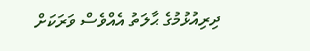ދިރިއުޅުމުގެ ޙާލަތު އެއްވެސް ވަރަކަށް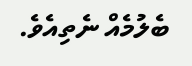ބެލުމެއް ނެތިއެވެ.